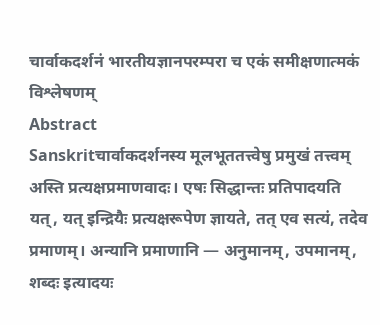चार्वाकदर्शनं भारतीयज्ञानपरम्परा च एकं समीक्षणात्मकं विश्लेषणम्
Abstract
Sanskritचार्वाकदर्शनस्य मूलभूततत्त्वेषु प्रमुखं तत्त्वम् अस्ति प्रत्यक्षप्रमाणवादः। एषः सिद्धान्तः प्रतिपादयति यत्, यत् इन्द्रियैः प्रत्यक्षरूपेण ज्ञायते, तत् एव सत्यं, तदेव प्रमाणम्। अन्यानि प्रमाणानि — अनुमानम्, उपमानम्, शब्दः इत्यादयः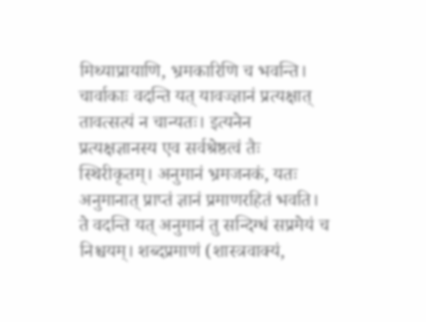मिथ्याप्रायाणि, भ्रमकारिणि च भवन्ति। चार्वाकाः वदन्ति यत् यावज्ज्ञानं प्रत्यक्षात् तावत्सत्यं न चान्यतः। इत्यनेन प्रत्यक्षज्ञानस्य एव सर्वश्रेष्ठत्वं तैः स्थिरीकृतम्। अनुमानं भ्रमजनकं, यतः अनुमानात् प्राप्तं ज्ञानं प्रमाणरहितं भवति। ते वदन्ति यत् अनुमानं तु सन्दिग्धं सप्रमेयं च निश्चयम्। शब्दप्रमाणं (शास्त्रवाक्यं,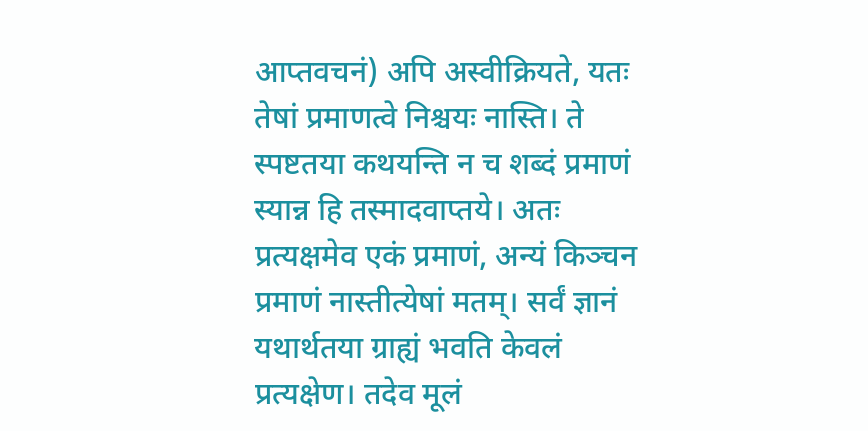आप्तवचनं) अपि अस्वीक्रियते, यतः तेषां प्रमाणत्वे निश्चयः नास्ति। ते स्पष्टतया कथयन्ति न च शब्दं प्रमाणं स्यान्न हि तस्मादवाप्तये। अतः प्रत्यक्षमेव एकं प्रमाणं, अन्यं किञ्चन प्रमाणं नास्तीत्येषां मतम्। सर्वं ज्ञानं यथार्थतया ग्राह्यं भवति केवलं प्रत्यक्षेण। तदेव मूलं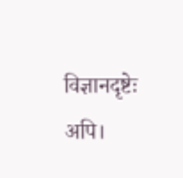विज्ञानदृष्टेः अपि।